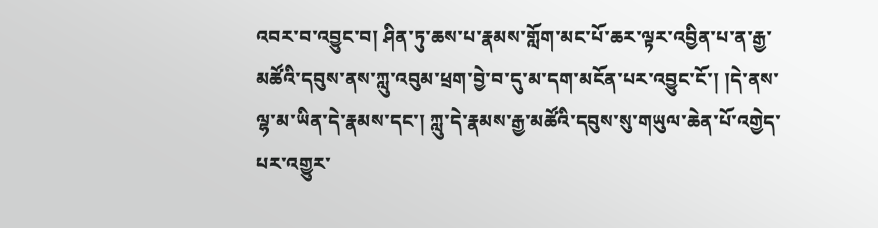འབར་བ་འབྱུང་བ། ཤིན་ཏུ་ཆས་པ་རྣམས་གློག་མང་པོ་ཆར་ལྟར་འབྱིན་པ་ན་རྒྱ་མཚོའི་དབུས་ནས་ཀླུ་འབུམ་ཕྲག་བྱེ་བ་དུ་མ་དག་མངོན་པར་འབྱུང་ངོ་། །དེ་ནས་ལྷ་མ་ཡིན་དེ་རྣམས་དང་། ཀླུ་དེ་རྣམས་རྒྱ་མཚོའི་དབུས་སུ་གཡུལ་ཆེན་པོ་འགྱེད་པར་འགྱུར་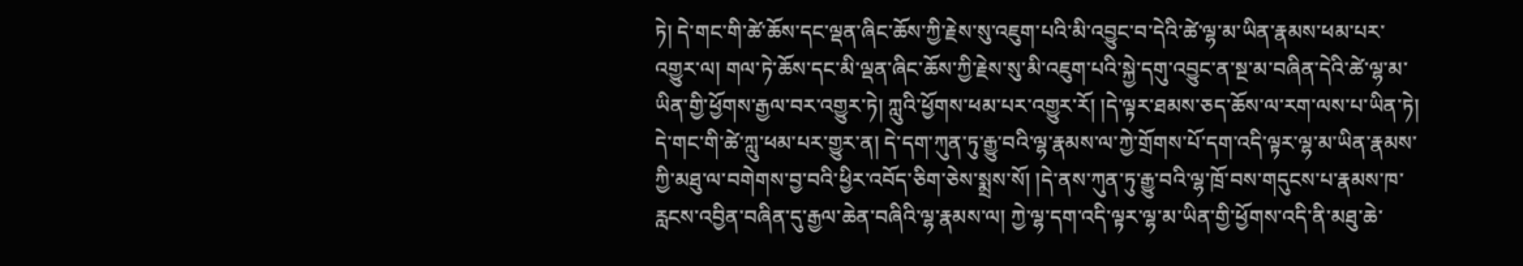ཏེ། དེ་གང་གི་ཚེ་ཆོས་དང་ལྡན་ཞིང་ཆོས་ཀྱི་རྗེས་སུ་འཇུག་པའི་མི་འབྱུང་བ་དེའི་ཚེ་ལྷ་མ་ཡིན་རྣམས་ཕམ་པར་འགྱུར་ལ། གལ་ཏེ་ཆོས་དང་མི་ལྡན་ཞིང་ཆོས་ཀྱི་རྗེས་སུ་མི་འཇུག་པའི་སྐྱེ་དགུ་འབྱུང་ན་སྔ་མ་བཞིན་དེའི་ཚེ་ལྷ་མ་ཡིན་གྱི་ཕྱོགས་རྒྱལ་བར་འགྱུར་ཏེ། ཀླུའི་ཕྱོགས་ཕམ་པར་འགྱུར་རོ། །དེ་ལྟར་ཐམས་ཅད་ཆོས་ལ་རག་ལས་པ་ཡིན་ཏེ། དེ་གང་གི་ཚེ་ཀླུ་ཕམ་པར་གྱུར་ན། དེ་དག་ཀུན་ཏུ་རྒྱུ་བའི་ལྷ་རྣམས་ལ་ཀྱེ་གྲོགས་པོ་དག་འདི་ལྟར་ལྷ་མ་ཡིན་རྣམས་ཀྱི་མཐུ་ལ་བགེགས་བྱ་བའི་ཕྱིར་འབོད་ཅིག་ཅེས་སྨྲས་སོ། །དེ་ནས་ཀུན་ཏུ་རྒྱུ་བའི་ལྷ་ཁྲོ་བས་གདུངས་པ་རྣམས་ཁ་རླངས་འབྱིན་བཞིན་དུ་རྒྱལ་ཆེན་བཞིའི་ལྷ་རྣམས་ལ། ཀྱེ་ལྷ་དག་འདི་ལྟར་ལྷ་མ་ཡིན་གྱི་ཕྱོགས་འདི་ནི་མཐུ་ཆེ་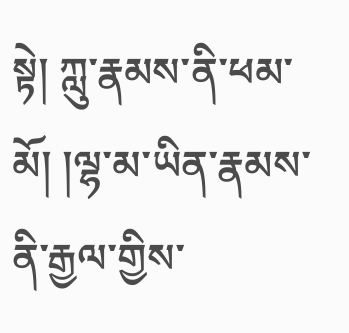སྟེ། ཀླུ་རྣམས་ནི་ཕམ་མོ། །ལྷ་མ་ཡིན་རྣམས་ནི་རྒྱལ་གྱིས་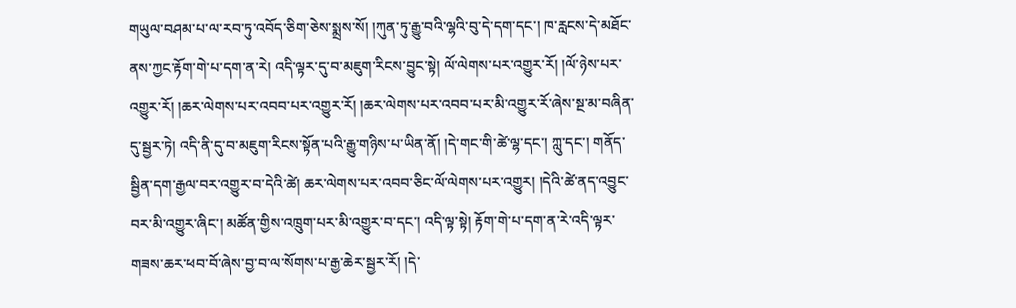གཡུལ་བཤམ་པ་ལ་རབ་ཏུ་འབོད་ཅིག་ཅེས་སྨྲས་སོ། །ཀུན་ཏུ་རྒྱུ་བའི་ལྷའི་བུ་དེ་དག་དང་། ཁ་རླངས་དེ་མཐོང་ནས་ཀྱང་རྟོག་གེ་པ་དག་ན་རེ། འདི་ལྟར་དུ་བ་མཇུག་རིངས་བྱུང་སྟེ། ལོ་ལེགས་པར་འགྱུར་རོ། །ལོ་ཉེས་པར་འགྱུར་རོ། །ཆར་ལེགས་པར་འབབ་པར་འགྱུར་རོ། །ཆར་ལེགས་པར་འབབ་པར་མི་འགྱུར་རོ་ཞེས་སྔ་མ་བཞིན་དུ་སྦྱར་ཏེ། འདི་ནི་དུ་བ་མཇུག་རིངས་སྟོན་པའི་རྒྱུ་གཉིས་པ་ཡིན་ནོ། །དེ་གང་གི་ཚེ་ལྷ་དང་། ཀླུ་དང་། གནོད་སྦྱིན་དག་རྒྱལ་བར་འགྱུར་བ་དེའི་ཚེ། ཆར་ལེགས་པར་འབབ་ཅིང་ལོ་ལེགས་པར་འགྱུར། །དེའི་ཚེ་ནད་འབྱུང་བར་མི་འགྱུར་ཞིང་། མཚོན་གྱིས་འཁྲུག་པར་མི་འགྱུར་བ་དང་། འདི་ལྟ་སྟེ། རྟོག་གེ་པ་དག་ན་རེ་འདི་ལྟར་གཟས་ཆར་ཕབ་བོ་ཞེས་བྱ་བ་ལ་སོགས་པ་རྒྱ་ཆེར་སྦྱར་རོ། །དེ་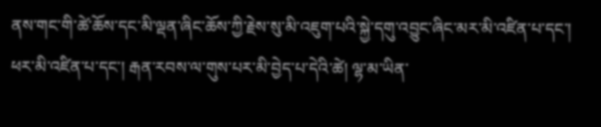ནས་གང་གི་ཚེ་ཆོས་དང་མི་ལྡན་ཞིང་ཆོས་ཀྱི་རྗེས་སུ་མི་འཇུག་པའི་སྐྱེ་དགུ་འབྱུང་ཞིང་མར་མི་འཛིན་པ་དང་། ཕར་མི་འཛིན་པ་དང་། རྒན་རབས་ལ་གུས་པར་མི་བྱེད་པ་དེའི་ཚེ། ལྷ་མ་ཡིན་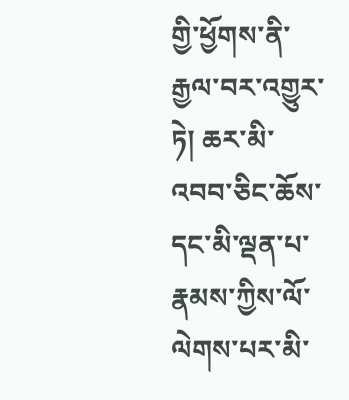གྱི་ཕྱོགས་ནི་རྒྱལ་བར་འགྱུར་ཏེ། ཆར་མི་འབབ་ཅིང་ཆོས་དང་མི་ལྡན་པ་རྣམས་ཀྱིས་ལོ་ལེགས་པར་མི་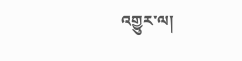འགྱུར་ལ།